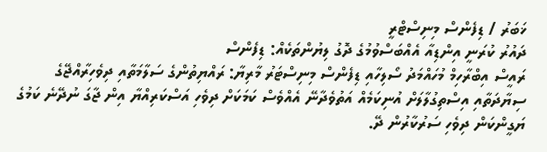ޚަބަރު / ޑިފެންސް މިނިސްޓްރީ
ދައުރު ކުރަނީ އިންޑިއާ އެއްބަސްވުމުގެ ދޮގު ލިޔުންތަކެއް: ޑިފެންސް
ރައީސް އިބްރާހިމް މުހައްމަދު ސޯލިހާއި ޑިފެންސް މިނިސްޓަރު މާރިޔާ: ރައްޔިތުންގެ ސަލާމަތާއި ދިވެހިރާއްޖޭގެ ސިޔާދަތާއި އިސްތިގުލާލަށް އުނިކަމެއް އަތުވެދާނޭ އެއްވެސް ކަމަކަށް ދިވެހި އަސްކަރިއްޔާ އިން ޖާގަ ނުދޭނެ ކަމުގެ ޔަގީންކަން ދިވެހި ސަރުކާރުން ދޭ.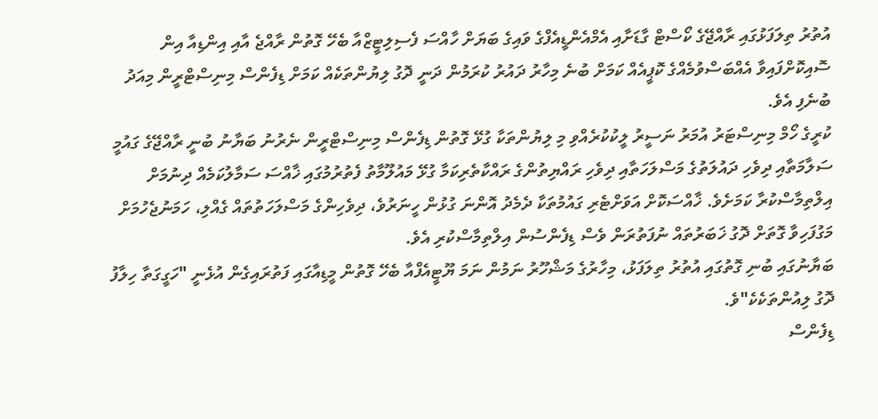އުތުރު ތިލަފަޅުގައި ރާއްޖޭގެ ކޯސްޓް ގާޑަށާއި އެމްއެންޑީއެފްގެ ވައިގެ ބަޔަށް ހާއްސަ ފެސިލިޓީޒްއާ ބެހޭ ގޮތުން ރާއްޖެ އާއި އިންޑިއާ އިން ސޮއިކޮށްފައިވާ އެއްބަސްވުމެއްގެ ކޮޕީއެއް ކަމަށް ބުނެ މިހާރު ދައުރު ކުރަމުން ދަނީ ދޮގު ލިޔުންތަކެއް ކަމަށް ޑިފެންސް މިނިސްޓްރީން މިއަދު ބުނެފި އެވެ.
ކުރީގެ ހޯމް މިނިސްޓަރު އުމަރު ނަސީރު ލީކުކުރެއްވި މި ލިޔުންތަކާ ގުޅޭ ގޮތުން ޑިފެންސް މިނިސްޓްރީން ނެރުނު ބަޔާނު ބުނީ ރާއްޖޭގެ ގައުމީ ސަލާމަތާއި ދިވެހި ދައުލަތުގެ މަސްލަހަތާއި ދިވެހި ރައްޔިތުންގެ ރައްކާތެރިކަމާ ގުޅޭ މައުލޫމާތު ފެތުރުމުގައި ޚާއްސަ ސަމާލުކަމެއް ދިނުމަށް އިލްތިމާސްކުރާ ކަމަށެވެ. ޚާއްސަކޮށް އަވަށްޓެރި ގައުމުތަކާ ދެމެދު އޮންނަ ގުޅުން ހީނަރުވެ، ދިވެހިންގެ މަސްލަހަތުތައް ގެއްލި، ހަމަނުޖެހުމަށް މަގުފަހިވާ ގޮތަށް ދޮގު ޚަބަރުތައް ނުފަތުރަން ވެސް ޑިފެންސުން އިލްތިމާސްކުރި އެވެ.
ބަޔާނުގައި ބުނި ގޮތުގައި އުތުރު ތިލަފަޅު، މިހާރުގެ މަޝްހޫރު ނަމުން ނަމަ ޔޫޓީއެފްއާ ބެހޭ ގޮތުން މީޑިއާގައި ފަތުރައިގެން އުޅެނީ "ހަގީގަތާ ހިލާފު ދޮގު ލިއުންތަކެކެ"ވެ.
ޑިފެންސް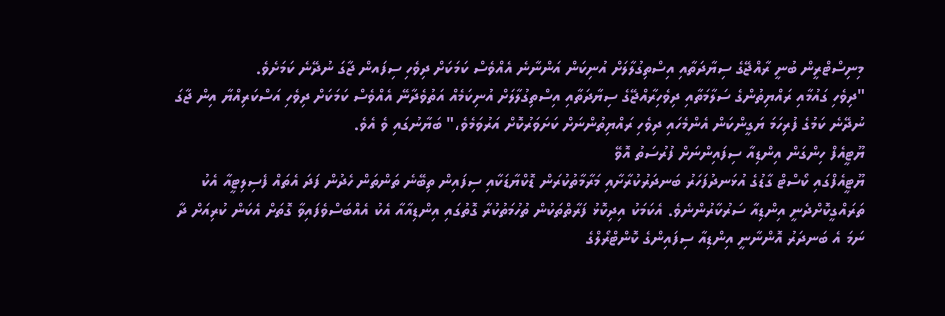މިނިސްޓްރީން ބުނީ ރާއްޖޭގެ ސިޔާދަތާއި އިސްތިގުލާލަށް އުނިކަން އަންނާނެ އެއްވެސް ކަމަކަށް ދިވެހި ސިފައން ޖާގަ ނުދޭނެ ކަމަށެވެ.
"ދިވެހި ގައުމާއި ރައްޔިތުންގެ ސަލާމަތާއި ދިވެހިރާއްޖޭގެ ސިޔާދަތާއި އިސްތިގުލާލަށް އުނިކަމެއް އަތުވެދާނޭ އެއްވެސް ކަމަކަށް ދިވެހި އަސްކަރިއްޔާ އިން ޖާގަ ނުދޭނެ ކަމުގެ ފުރިހަމަ ޔަގީންކަން އެންމެހައި ދިވެހި ރައްޔިތުންނަށް ކަށަވަރުކޮށް އަރުވަމެވެ،" ބަޔާނުގައި ވެ އެވެ.
ޔޫޓީއެފް ހިންގަން އިންޑިއާ ސިފައިންނަށް ފުރުސަތު އޮވޭ
ޔޫޓީއެފްގައި ކޯސްޓް ގާޑުގެ އުޅަނދުފަހަރު ބަނދަރުކުރާށާއި މަރާމާތުކުރަން ޑޮކްޔާޑަކާއި ސިފައިން ތިބޭނެ ތަންތަން ހެދުން ފަދަ އެތައް ފެސިލިޓީއާ އެކު ތަރައްގީކޮށްދެނީ އިންޑިއާ ސަރުކާރުންނެވެ. އެކަމަކު އިދިކޮޅު ފަރާތްތަކުން ތުހުމަތުކުރާ ގޮތުގައި އިންޑިއާއާ އެކު އެއްބަސްވެފައިވާ ގޮތަށް އެކަން ކުރިއަށް ދާ ނަމަ އެ ބަނދަރު އޮންނާނީ އިންޑިއާ ސިފައިންގެ ކޮންޓްރޯލްގެ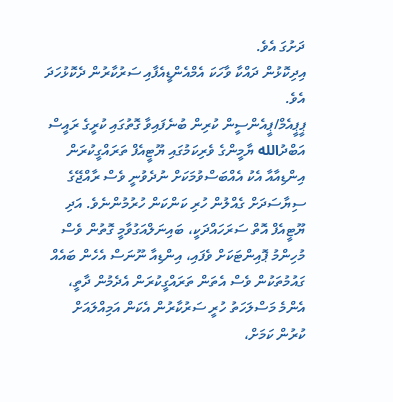ދަށުގަ އެވެ.
އިދިކޮޅުން ދައްކާ ވާހަކަ އެމްއެންޑީއެފާއި ސަރުކާރުން ދެކޮޅުހަދަ އެވެ.
ޕީޕީއެމް/ޕީއެންސީން ކުރިން ބުނެފައިވާ ގޮތުގައި ކުރީގެ ރައީސް އަބްދުالله ޔާމީންގެ ވެރިކަމުގައި ޔޫޓީއެފް ތަރައްގީކުރަން އިންޑިއާއާ އެކު އެއްބަސްވުމަކަށް ނުދެވުނީ ވެސް ރާއްޖޭގެ ސިޔާސަދަށް ގެއްލުން ހުރި ކަންކަން ހުރުމުންނެވެ. އަދި ޔޫޓީއެފް އޮތް ސަރަހައްދަކީ، ބައިނަލްއަގުވާމީ ގޮތުން ވެސް މުހިންމު ޕޮއިންޓަކަށް ވެފައި، އިންޑިއާ ނޫނަސް އެހެން ބައެއް ގައުމުތަކުން ވެސް އެތަން ތަރައްގީކުރަން އެދެމުން ދާތީ، އެންމެ މަސްލަހަތު ހުރީ ސަރުކާރުން އެކަން އަމިއްލައަށް ކުރުން ކަމަށް،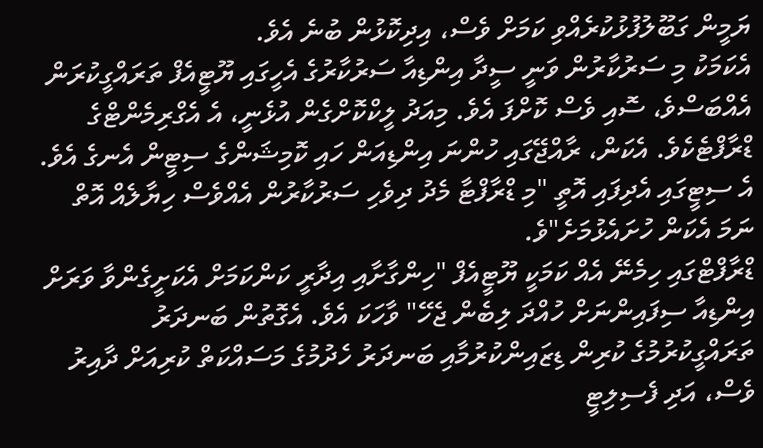ޔަމީން ގަބޫލުފުޅުކުރެއްވި ކަމަށް ވެސް، އިދިކޮޅުން ބުނެ އެވެ.
އެކަމަކު މި ސަރުކާރުން ވަނީ ސީދާ އިންޑިއާ ސަރުކާރުގެ އެހީގައި ޔޫޓީއެފް ތަރައްގީކުރަން އެއްބަސްވެ، ސޮއި ވެސް ކޮށްފަ އެވެ. މިއަދު ލީކްކޮށްގެން އުޅެނީ، އެ އެގްރިމެންޓްގެ ޑްރާފްޓެކެވެ. އެކަން، ރާއްޖޭގައި ހުންނަ އިންޑިއަން ހައި ކޮމިޝަންގެ ސިޓީން އެނގެ އެވެ. އެ ސިޓީގައި އެދިފައި އޮތީ "މި ޑްރާފްޓާ މެދު ދިވެހި ސަރުކާރުން އެއްވެސް ހިޔާލެއް އޮތް ނަމަ އެކަން ހުށައެޅުމަށެ"ވެ.
ޑްރާފްޓްގައި ހިމެނޭ އެއް ކަމަކީ ޔޫޓީއެފް "ހިންގާށާއި އިދާރީ ކަންކަމަށް އެކަށީގެންވާ ވަރަށް އިންޑިއާ ސިފައިންނަށް ހުއްދަ ލިބެން ޖެހޭ" ވާހަކަ އެވެ. އެގޮތުން ބަނދަރު ތަރައްގީކުރުމުގެ ކުރިން ޑިޒައިންކުރުމާއި ބަނދަރު ހެދުމުގެ މަސައްކަތް ކުރިއަށް ދާއިރު ވެސް، އަދި ފެސިލިޓީ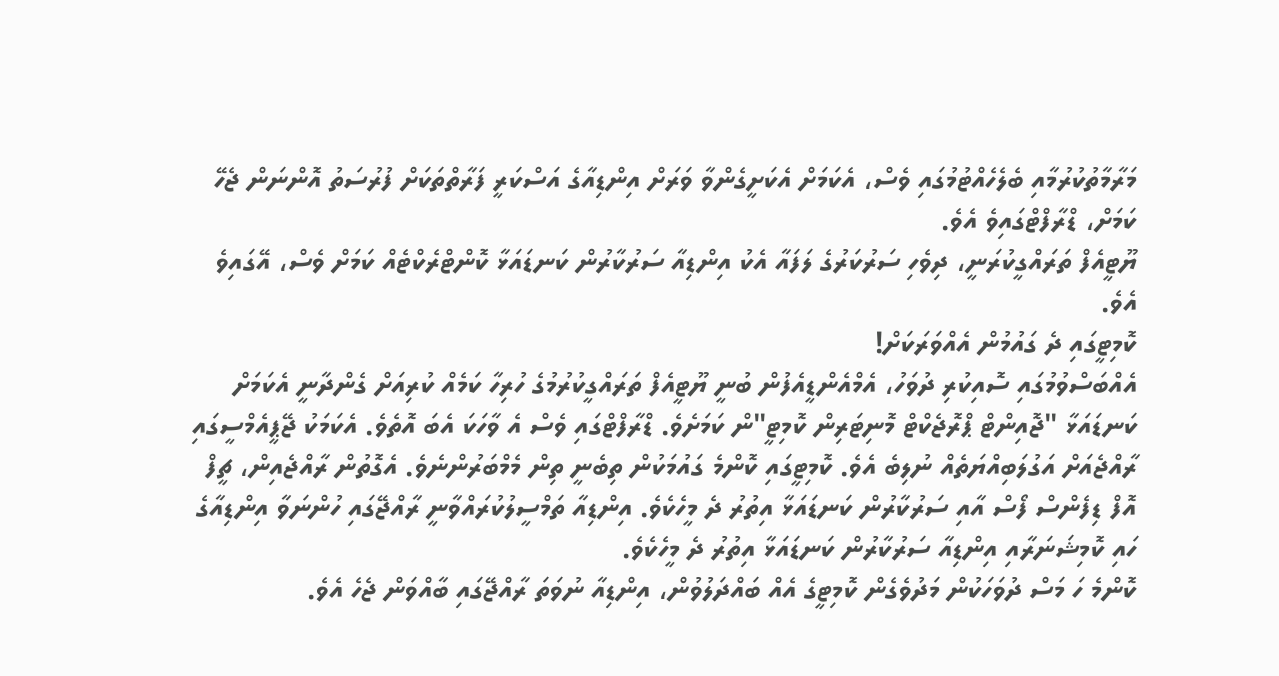މަރާމާތުކުރުމާއި ބެލެހެއްޓުމުގައި ވެސް، އެކަމަށް އެކަށީގެންވާ ވަރަށް އިންޑިއާގެ އަސްކަރީ ފަރާތްތަކަށް ފުރުސަތު އޮންނަން ޖެހޭ ކަމަށް، ޑްރާފްޓްގައިވެ އެވެ.
ޔޫޓީއެފް ތަރައްގީކުރަނީ، ދިވެހި ސަރުކަރުގެ ލަފައާ އެކު އިންޑިއާ ސަރުކާރުން ކަނޑައަޅާ ކޮންޓްރެކްޓެއް ކަމަށް ވެސް، އޭގައިވެ އެވެ.
ކޮމިޓީގައި ދެ ގައުމުން އެއްވަރަކަށް!
އެއްބަސްވުމުގައި ސޮއިކުރި ދުވަހު، އެމްއެންޑީއެފުން ބުނީ ޔޫޓީއެފް ތަރައްގީކުރުމުގެ ހުރިހާ ކަމެއް ކުރިއަށް ގެންދާނީ އެކަމަށް ކަނޑައަޅާ "ޖޮއިންޓް ޕްރޮޖެކްޓް މޮނިޓަރިން ކޮމިޓީ"ން ކަމަށެވެ. ޑްރާފްޓްގައި ވެސް އެ ވާހަކަ އެބަ އޮތެވެ. އެކަމަކު ޖޭޕީއެމްސީގައި ރާއްޖެއަށް އަގުލަބިއްޔަތެއް ނުލިބެ އެވެ. ކޮމިޓީގައި ކޮންމެ ގައުމަކުން ތިބެނީ ތިން މެމްބަރުންނެވެ. އެގޮތުން ރާއްޖެއިން، ޗީފް އޮފް ޑިފެންސް ފޯސް އާއި ސަރުކާރުން ކަނޑައަޅާ އިތުރު ދެ މީހެކެވެ. އިންޑިއާ ތަމްސީލުކުރައްވާނީ ރާއްޖޭގައި ހުންނަވާ އިންޑިއާގެ ހައި ކޮމިޝަނަރާއި އިންޑިއާ ސަރުކާރުން ކަނޑައަޅާ އިތުރު ދެ މީހެކެވެ.
ކޮންމެ ހަ މަސް ދުވަހަކުން މަދުވެގެން ކޮމިޓީގެ އެއް ބައްދަލުވުން، އިންޑިއާ ނުވަތަ ރާއްޖޭގައި ބާއްވަން ޖެހެ އެވެ.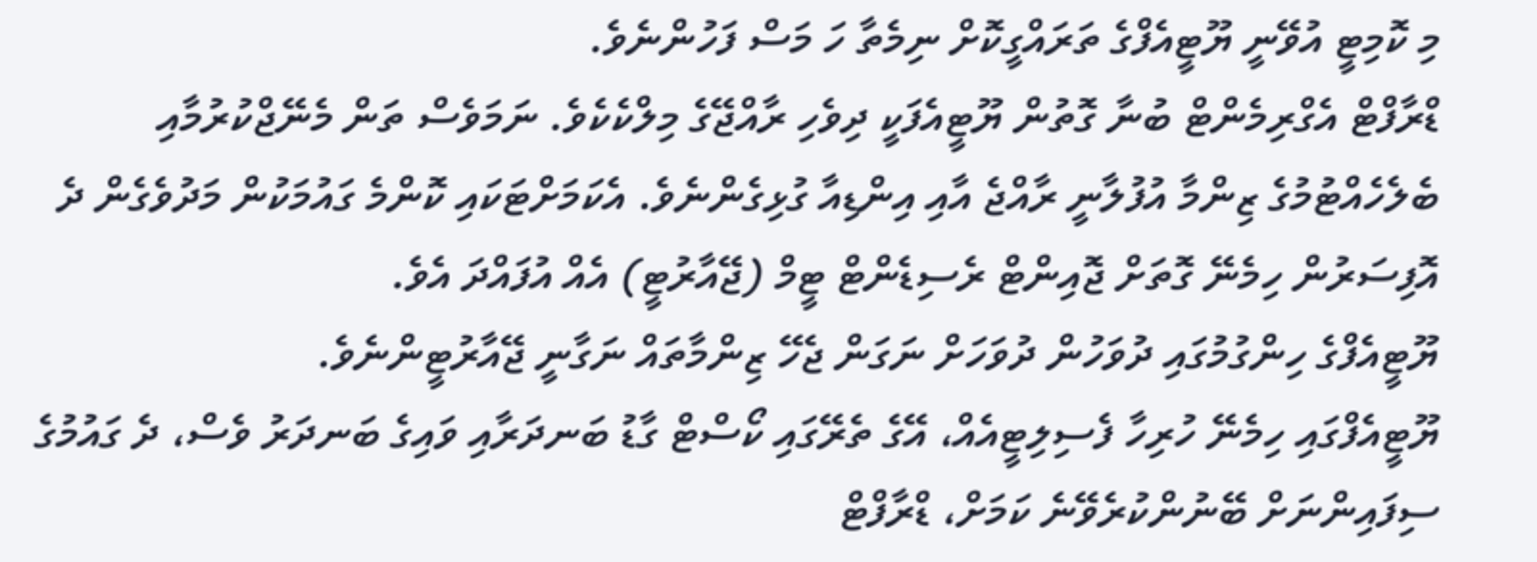މި ކޮމިޓީ އުވޭނީ ޔޫޓީއެފްގެ ތަރައްގީކޮށް ނިމެތާ ހަ މަސް ފަހުންނެވެ.
ޑްރާފްޓް އެގްރިމެންޓް ބުނާ ގޮތުން ޔޫޓީއެފަކީ ދިވެހި ރާއްޖޭގެ މިލްކެކެވެ. ނަމަވެސް ތަން މެނޭޖްކުރުމާއި ބެލެހެއްޓުމުގެ ޒިންމާ އުފުލާނީ ރާއްޖެ އާއި އިންޑިއާ ގުޅިގެންނެވެ. އެކަމަށްޓަކައި ކޮންމެ ގައުމަކުން މަދުވެގެން ދެ އޮފިސަރުން ހިމެނޭ ގޮތަށް ޖޮއިންޓް ރެސިޑެންޓް ޓީމް (ޖޭއާރުޓީ) އެއް އުފައްދަ އެވެ.
ޔޫޓީއެފްގެ ހިންގުމުގައި ދުވަހުން ދުވަހަށް ނަގަން ޖެހޭ ޒިންމާތައް ނަގާނީ ޖޭއާރުޓީންނެވެ.
ޔޫޓީއެފްގައި ހިމެނޭ ހުރިހާ ފެސިލިޓީއެއް، އޭގެ ތެރޭގައި ކޯސްޓް ގާޑު ބަނދަރާއި ވައިގެ ބަނދަރު ވެސް، ދެ ގައުމުގެ ސިފައިންނަށް ބޭނުންކުރެވޭނެ ކަމަށް، ޑްރާފްޓް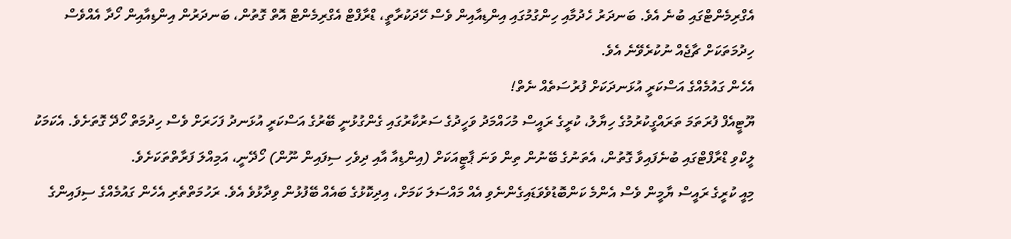އެގްރިމެންޓްގައި ބުނެ އެވެ. ބަނދަރު ހެދުމާއި ހިންގުމުގައި އިންޑިއާއިން ވެސް ހޭދަކުރާތީ، ޑްރާފްޓް އެގްރިމެންޓް އޮތް ގޮތުން، ބަނދަރުން އިންޑިއާއިން ހޯދާ އެއްވެސް ހިދުމަތަކަށް ޗާޖެއް ނުކުރެވޭނެ އެވެ.
އެހެން ގައުމެއްގެ އަސްކަރީ އުޅަނދަކަށް ފުރުސަތެއް ނެތް!
ޔޫޓީއެފް ފުރަތަމަ ތަރައްގީކުރުމުގެ ހިޔާލު، ކުރީގެ ރައީސް މުހައްމަދު ވަހީދުގެ ސަރުކާރުގައި ގެންގުޅުނީ ބޭރުގެ އަސްކަރީ އުޅަނދު ފަހަރަށް ވެސް ހިދުމަތް ހޯދޭ ގޮތަށެވެ. އެކަމަކު ލީކްވި ޑްރާފްޓްގައި ބުނެފައިވާ ގޮތުން، އެތަނުގެ ބޭނުން ތިން ވަނަ ޕާޓީއަކަށް (އިންޑިއާ އާއި ދިވެހި ސިފައިން ނޫން) ހޯދޭނީ، އަމިއްލަ ފަރާތްތަކަށެވެ.
މިއީ ކުރީގެ ރައީސް ޔާމީން ވެސް އެންމެ ކަންބޮޑުވެވަޑައިގެންނެވި އެއް މައްސަލަ ކަމަށް، އިދިކޮޅުގެ ބައެއް ބޭފުޅުން ވިދާޅުވެ އެވެ. ރަހުމަތްތެރި އެހެން ގައުމެއްގެ ސިފައިންގެ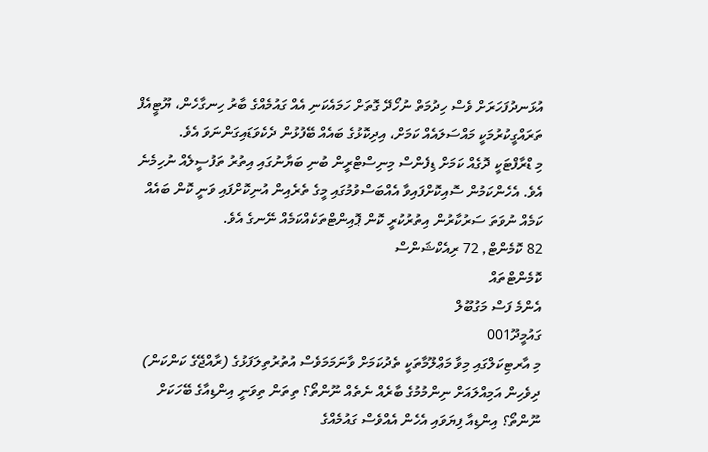އުޅަނދުފަހަރަށް ވެސް ހިދުމަތް ނުހޯދޭ ގޮތަށް ހަމައެކަނި އެއް ގައުމެއްގެ ބާރު ހިނގާހެން، ޔޫޓީއެފް ތަރައްގީކުރުމަކީ މައްސަލައެއް ކަމަށް، އިދިކޮޅުގެ ބައެއް ބޭފުޅުން ދެކެވަޑައިގަންނަވަ އެވެ.
މި ޑްރާފްޓަކީ ދޮގެއް ކަމަށް ޑިފެންސް މިނިސްޓްރީން ބުނި ބަޔާނުގައި އިތުރު ތަފުސީލެއް ނުހިމެނެ އެވެ. އެހެންކަމުން ސޮއިކޮށްފައިވާ އެއްބަސްވުމުގައި މީގެ ތެރެއިން އުނިކޮށްފައި ވަނީ ކޮން ބައެއް ކަމެއް ނުވަތަ ސަރުކާރުން އިތުރުކުރީ ކޮން ޕޮއިންޓްތަކެއްކަމެއް ނޭނގެ އެވެ.
82 ކޮމެންޓް, 72 ރިއެކްޝަންސް
ކޮމެންޓްތައް
އެންމެ ފަސް މަގުބޫލް
ގައުމީދޫ001
މި އާރޓިކަލްގައި މިވާ މަޢްލޫމާތަކީ ތެދުކަމަށް ވާނަމަމަވެސް އުތުރުތިލަފަޅުގެ (ރާއްޖޭގެ ކަންކަން) ދިވެހިން އަމިއްލައަށް ނިންމުމުގެ ބާރެއް ނެތެއް ނޫންތޯ؟ ތިތަން ތިވަނީ އިންޑިއާގެ ބޭހަކަށް ނޫންތޯ؟ އިންޑިއާ ފިޔަވައި އެހެން އެއްވެސް ގައުމެއްގެ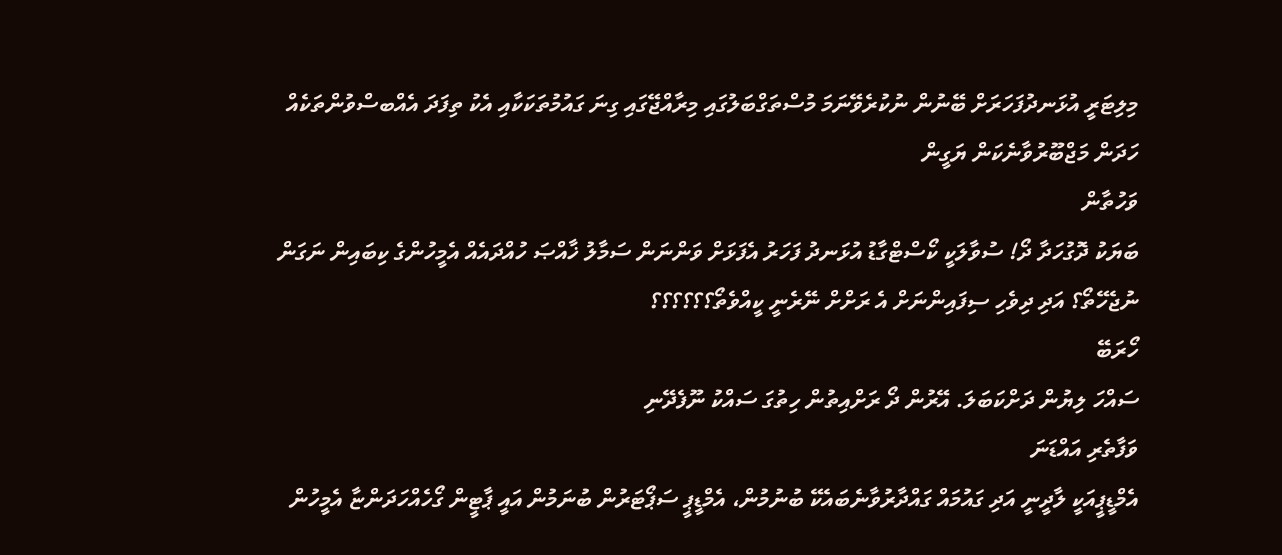މިލިޓަރީ އުޅަނދުފަހަރަށް ބޭނުން ނުކުރެވޭނަމަ މުސްތަގްބަލުގައި މިރާއްޖޭގައި ގިނަ ގައުމުތަކަކާއި އެކު ތިފަދަ އެއްބސްވުންތަކެއް ހަދަން މަޖްބޫރުވާނެކަން ޔަގީން
ވަހުތާން
ބަޔަކު ދޮގުހަދާ ދޯ! ސުވާލަކީ ކޯސްޓްގާޑު އުޅަނދު ފަހަރު އެފަޅަށް ވަންނަން ސަމާލު ޚާއްޞަ ހުއްދައެއް އެމީހުންގެ ކިބައިން ނަގަން ނުޖެހޭތޯ؟ އަދި ދިވެހި ސިފައިންނަށް އެ ރަށްށް ނޭރެނީ ކީއްވެތޯ؟؟؟؟؟؟
ހޯރަބޭ
ސައްހަ ލިޔުން ދަށްކަބަލަ. އޭރުން ދޯ ރަށްއިތުން ހިތުގަ ސައްކު ނޫފެދޭނި
ވަފާތެރި އައްޑަނަ
އެމްޑީޕީއަކީ ލާދީނީ އަދި ގައުމައް ގައްދާރުވާނެބައެކޭ ބުނުމުން، އެމްޑީޕީ ސަޕޯޓަރުން ބުނަމުން އައީ ޕާޓީން ގޯހެއްހަދަންޏާ އެމީހުން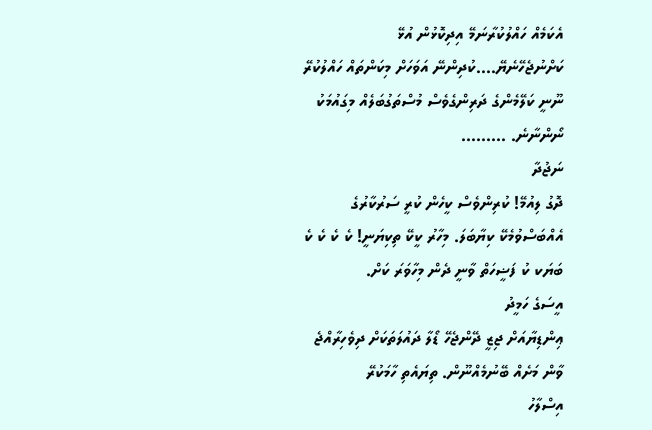އެކަމެއް ހައްލުކުރާނަމޭ އިދިކޮޅުން އުޅޭ ކަށްނުޖެހޭނެޔޭ....ކުދިންނޭ އަވަހަށް މިކަންތައް ހައްލުކުރޭ ނޫނީ ކަލޭމެންގެ ދަރިންގެވެސް މުސްތަގުބަލެއް މިގައުމަކު ނޯންނާނެ. .........
ނަޖުދާ
ދޮގު ލިއުމޭ! ކުރިންވެސް ކީހެން ކުރީ ސަރުކާރުގެ އެއްބަސްވުމެކޭ ކިޔާބަލަ. މިހާރު ކީކޭ ތިކިޔަނީ! ކެ ކެ ކެ ކެ ބަޔަކ ކު ފަޟީހަތް ވާނީ ދެން މިހާވަރަ ކަށް.
އީސަގެ ހަމީދު
ޢިންޑިޔާއަށް ޖިޒީ ދޭންޖެހޭ ޑޯލާ ދައުލަތަކަށް ދިވެހިރާއްޖެ ވާން މަށެއް ބޭނުމެއްނޫން. ތިޔައެތި ހާމަކުރޭ
އިސްލާހު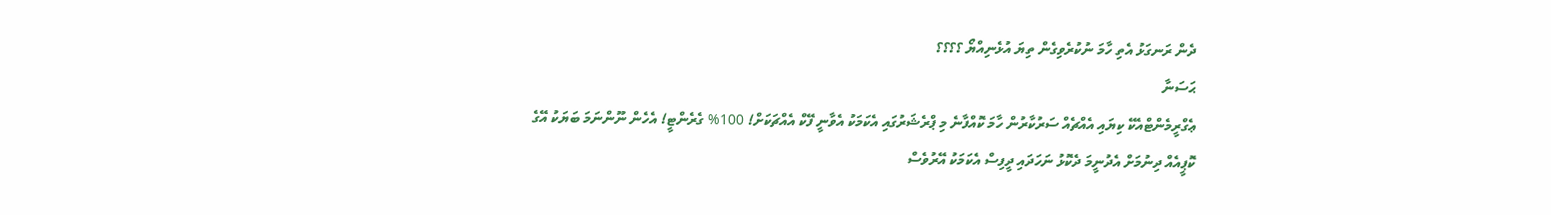ދެން ރަނގަޅު އެތި ހާމަ ނުކުރެވިގެން ތިޔަ އުޅެނިއްޔޯ ؟؟؟؟
ޙަސަނާ
ޢެގްރީމެންޓްއެކޭ ކިޔައި އެއްޗެއް ސަރުކާރުން ހާމަ ކޮއްފާނެ މި ޕްރެޝަރުގައި އެކަމަކު އެވާނީ ފޭކް އެއްޗަކަށް! 100% ގެރެންޓީ! އެހެން ނޫންނަމަ ބަޔަކު އޭގެ ކޮޕީއެއް ދިނުމަށް އެދުނީމަ ދެކޮޅު ނަހަދައި ދީފިސް އެކަމަކު އޭރުވެސް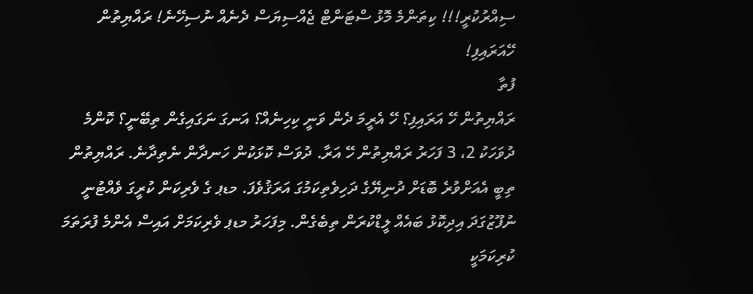ސިއްރުކުރީ!!! ކިތަންމެ މޮޅު ސްޓަންޓް ޖެއްސިޔަސް ދެނެއް ނުސިހޭނެ! ރައްޔިތުން ހޭއަރައިފި!
ފުތާ
ރައްޔިތުން ހޭ އަރައިފި؟ ހޭ އެރީމަ ދެން ވަނީ ކިހިނެއް؟ އަނގަ ނަގައިގެން ތިބޭނީ؟ ކޮންމެ ދުވަހަކު 2، 3 ފަހަރު ރައްޔިތުން ހޭ އަރާ. ދުވަސް ކޮޅަކުން ހަނދާން ނެތިދާނެ. ރައްޔިތުން ތިބީ އެއަށްވުރެ ބޮޑަށް ދުނިޔޭގެ ދަހިވެތިކަމުގަ އަރަޤުވެފަ. މޑޕ ގެ ވެރިކަން ކުރީގަ ވެއްޓުނީ ނުފޫޒުގަދަ އިދިކޮޅު ބައެއް ލީޑްކުރަން ތިބެގެން. މިފަހަރު މޑޕ ވެރިކަމަށް އައިސް އެންމެ ފުރަތަމަ ކުރިކަމަކީ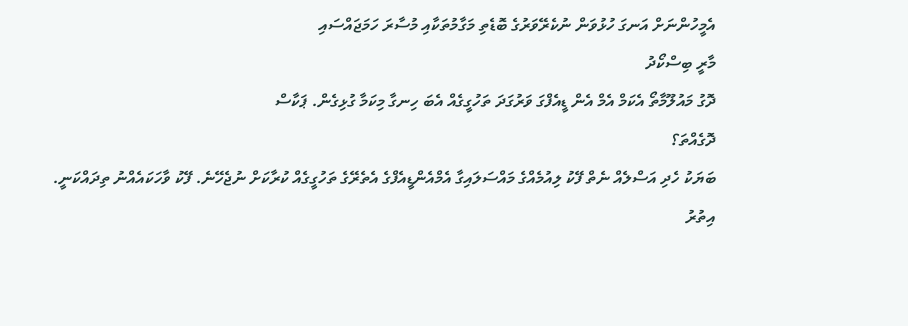އެމީހުންނަށް އަނގަ ހުޅުވަން ނުކެރޭވަރުގެ ބޮޑެތި މަގާމުތަކާއި މުސާރަ ހަމަޖައްސައި
މާރީ ބިސްކޯދު
ދޮގު މައުލޫމާތޯ އެކަމް އެމް އެން ޑީއެފްގަ ވަރުގަދަ ތަހުގީގެއް އެބަ ހިނގާ މިކަމާ ގުޅިގެން. ޕަކާސް
ދޮގެއްތަ؟
ބަޔަކު ހެދި އަސްލެއް ނެތް ފޭކު ލިއުމެއްގެ މައްސަލައިގާ އެމްއެންޑީއެފްގެ އެތެރޭގެ ތަހުގީގެއް ކުރާކަށް ނުޖެހޭނެ. ފޭކު ވާހަކައެއްނު ތިދައްކަނީ.
އިތުރު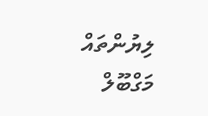ލިޔުންތައް
މަގްބޫލް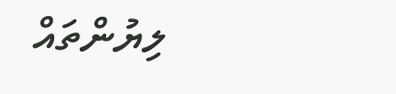ލިޔުންތައް